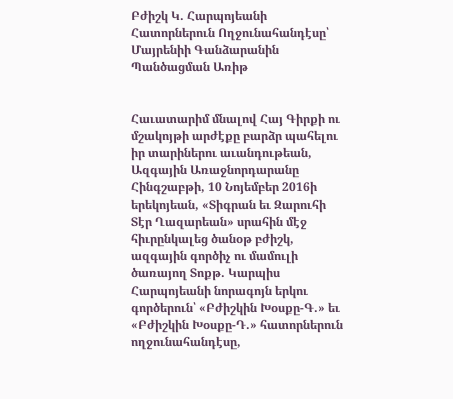Բժիշկ Կ. Հարպոյեանի Հատորներուն Ողջունահանդէսը՝ Մայրենիի Գանձարանին Պանծացման Առիթ


Հաւատարիմ մնալով Հայ Գիրքի ու մշակոյթի արժէքը բարձր պահելու իր տարիներու աւանդութեան, Ազգային Առաջնորդարանը Հինգշաբթի, 10 Նոյեմբեր 2016ի երեկոյեան, «Տիգրան եւ Զարուհի Տէր Ղազարեան» սրահին մէջ հիւրընկալեց ծանօթ բժիշկ, ազգային գործիչ ու մամուլի ծառայող Տոքթ. Կարպիս Հարպոյեանի նորագոյն երկու գործերուն՝ «Բժիշկին Խօսքը-Գ.» եւ «Բժիշկին Խօսքը-Դ.» հատորներուն ողջունահանդէսը,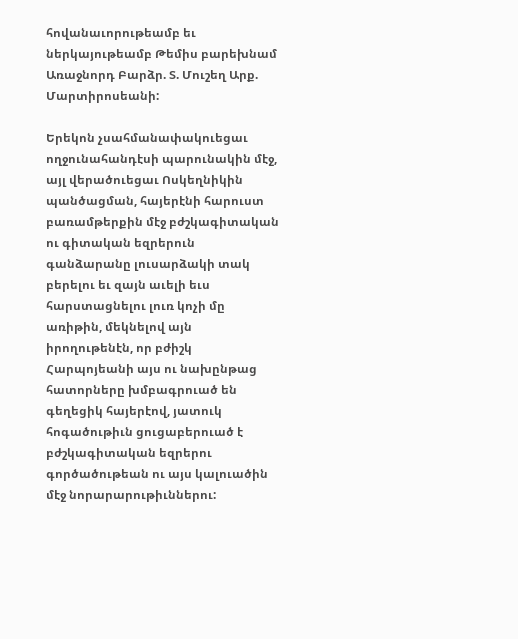հովանաւորութեամբ եւ ներկայութեամբ Թեմիս բարեխնամ Առաջնորդ Բարձր. Տ. Մուշեղ Արք. Մարտիրոսեանի:

Երեկոն չսահմանափակուեցաւ ողջունահանդէսի պարունակին մէջ, այլ վերածուեցաւ Ոսկեղնիկին պանծացման, հայերէնի հարուստ բառամթերքին մէջ բժշկագիտական ու գիտական եզրերուն գանձարանը լուսարձակի տակ բերելու եւ զայն աւելի եւս հարստացնելու լուռ կոչի մը առիթին, մեկնելով այն իրողութենէն, որ բժիշկ Հարպոյեանի այս ու նախընթաց հատորները խմբագրուած են գեղեցիկ հայերէով, յատուկ հոգածութիւն ցուցաբերուած է բժշկագիտական եզրերու գործածութեան ու այս կալուածին մէջ նորարարութիւններու: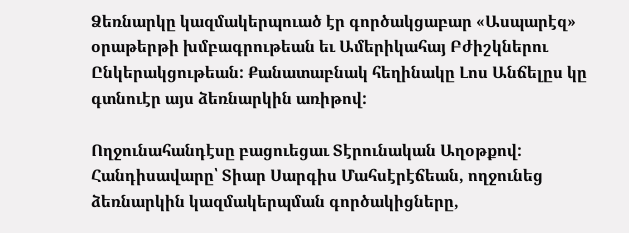Ձեռնարկը կազմակերպուած էր գործակցաբար «Ասպարէզ» օրաթերթի խմբագրութեան եւ Ամերիկահայ Բժիշկներու Ընկերակցութեան: Քանատաբնակ հեղինակը Լոս Անճելըս կը գտնուէր այս ձեռնարկին առիթով:

Ողջունահանդէսը բացուեցաւ Տէրունական Աղօթքով: Հանդիսավարը՝ Տիար Սարգիս Մահսէրէճեան, ողջունեց ձեռնարկին կազմակերպման գործակիցները,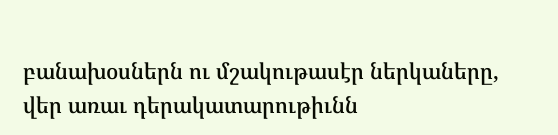բանախօսներն ու մշակութասէր ներկաները, վեր առաւ դերակատարութիւնն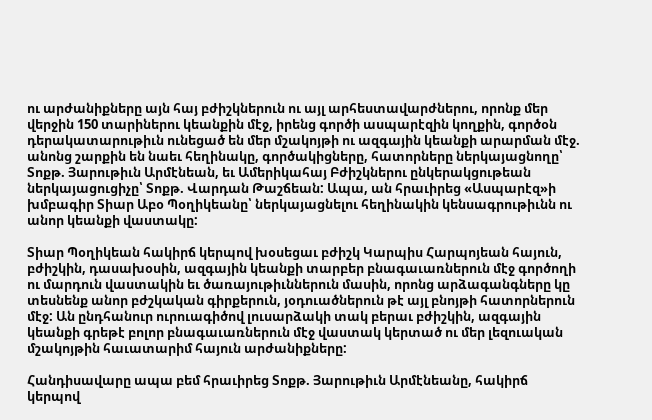ու արժանիքները այն հայ բժիշկներուն ու այլ արհեստավարժներու, որոնք մեր վերջին 150 տարիներու կեանքին մէջ, իրենց գործի ասպարէզին կողքին, գործօն դերակատարութիւն ունեցած են մեր մշակոյթի ու ազգային կեանքի արարման մէջ. անոնց շարքին են նաեւ հեղինակը, գործակիցները, հատորները ներկայացնողը՝ Տոքթ. Յարութիւն Արմէնեան, եւ Ամերիկահայ Բժիշկներու ընկերակցութեան ներկայացուցիչը՝ Տոքթ. Վարդան Թաշճեան: Ապա, ան հրաւիրեց «Ասպարէզ»ի խմբագիր Տիար Աբօ Պօղիկեանը՝ ներկայացնելու հեղինակին կենսագրութիւնն ու անոր կեանքի վաստակը:

Տիար Պօղիկեան հակիրճ կերպով խօսեցաւ բժիշկ Կարպիս Հարպոյեան հայուն, բժիշկին, դասախօսին, ազգային կեանքի տարբեր բնագաւառներուն մէջ գործողի ու մարդուն վաստակին եւ ծառայութիւններուն մասին, որոնց արձագանգները կը տեսնենք անոր բժշկական գիրքերուն, յօդուածներուն թէ այլ բնոյթի հատորներուն մէջ: Ան ընդհանուր ուրուագիծով լուսարձակի տակ բերաւ բժիշկին, ազգային կեանքի գրեթէ բոլոր բնագաւառներուն մէջ վաստակ կերտած ու մեր լեզուական մշակոյթին հաւատարիմ հայուն արժանիքները:

Հանդիսավարը ապա բեմ հրաւիրեց Տոքթ. Յարութիւն Արմէնեանը, հակիրճ կերպով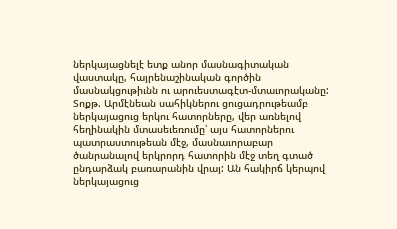ներկայացնելէ ետք անոր մասնագիտական վաստակը, հայրենաշինական գործին մասնակցութիւնն ու արուեստագէտ-մտաւորականը: Տոքթ. Արմէնեան սահիկներու ցուցադրութեամբ ներկայացուց երկու հատորները, վեր առնելով հեղինակին մտասեւեռումը՝ այս հատորներու պատրաստութեան մէջ, մասնաւորաբար ծանրանալով երկրորդ հատորին մէջ տեղ գտած ընդարձակ բառարանին վրայ: Ան հակիրճ կերպով ներկայացուց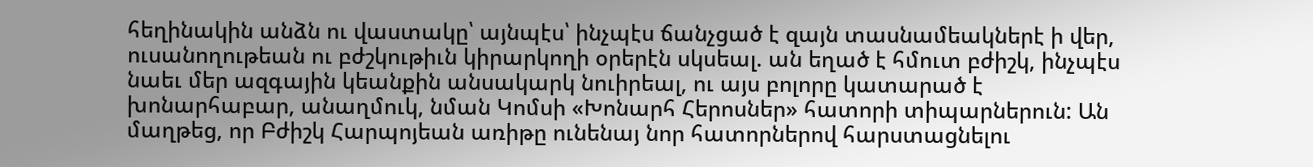հեղինակին անձն ու վաստակը՝ այնպէս՝ ինչպէս ճանչցած է զայն տասնամեակներէ ի վեր, ուսանողութեան ու բժշկութիւն կիրարկողի օրերէն սկսեալ. ան եղած է հմուտ բժիշկ, ինչպէս նաեւ մեր ազգային կեանքին անսակարկ նուիրեալ, ու այս բոլորը կատարած է խոնարհաբար, անաղմուկ, նման Կոմսի «Խոնարհ Հերոսներ» հատորի տիպարներուն: Ան մաղթեց, որ Բժիշկ Հարպոյեան առիթը ունենայ նոր հատորներով հարստացնելու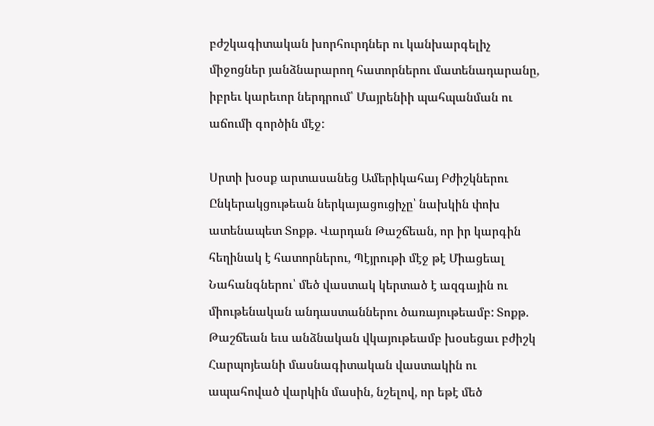բժշկագիտական խորհուրդներ ու կանխարգելիչ միջոցներ յանձնարարող հատորներու մատենադարանը, իբրեւ կարեւոր ներդրում՝ Մայրենիի պահպանման ու աճումի գործին մէջ:

Սրտի խօսք արտասանեց Ամերիկահայ Բժիշկներու Ընկերակցութեան ներկայացուցիչը՝ նախկին փոխ ատենապետ Տոքթ. Վարդան Թաշճեան, որ իր կարգին հեղինակ է հատորներու, Պէյրութի մէջ թէ Միացեալ Նահանգներու՝ մեծ վաստակ կերտած է ազգային ու միութենական անդաստաններու ծառայութեամբ: Տոքթ. Թաշճեան եւս անձնական վկայութեամբ խօսեցաւ բժիշկ Հարպոյեանի մասնագիտական վաստակին ու ապահոված վարկին մասին, նշելով, որ եթէ մեծ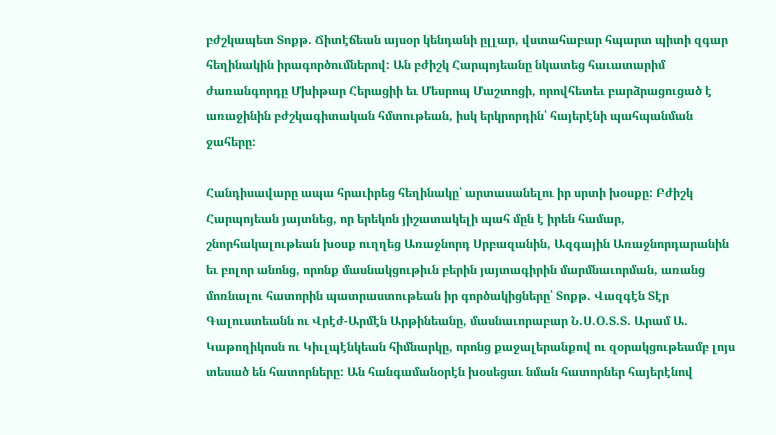բժշկապետ Տոքթ. Ճիտէճեան այսօր կենդանի ըլլար, վստահաբար հպարտ պիտի զգար հեղինակին իրագործումներով: Ան բժիշկ Հարպոյեանը նկատեց հաւատարիմ ժառանգորդը Մխիթար Հերացիի եւ Մեսրոպ Մաշտոցի, որովհետեւ բարձրացուցած է առաջինին բժշկագիտական հմտութեան, իսկ երկրորդին՝ հայերէնի պահպանման ջահերը:

Հանդիսավարը ապա հրաւիրեց հեղինակը՝ արտասանելու իր սրտի խօսքը: Բժիշկ Հարպոյեան յայտնեց, որ երեկոն յիշատակելի պահ մըն է իրեն համար, շնորհակալութեան խօսք ուղղեց Առաջնորդ Սրբազանին, Ազգային Առաջնորդարանին եւ բոլոր անոնց, որոնք մասնակցութիւն բերին յայտագիրին մարմնաւորման, առանց մոռնալու հատորին պատրաստութեան իր գործակիցները՝ Տոքթ. Վազգէն Տէր Գալուստեանն ու Վրէժ-Արմէն Արթինեանը, մասնաւորաբար Ն.Ս.Օ.Տ.Տ. Արամ Ա. Կաթողիկոսն ու Կիւլպէնկեան հիմնարկը, որոնց քաջալերանքով ու զօրակցութեամբ լոյս տեսած են հատորները: Ան հանգամանօրէն խօսեցաւ նման հատորներ հայերէնով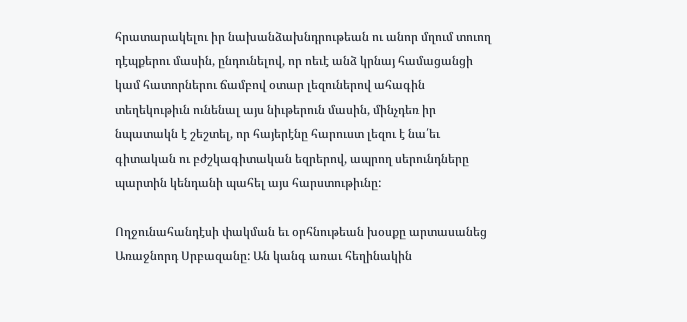հրատարակելու իր նախանձախնդրութեան ու անոր մղում տուող դէպքերու մասին, ընդունելով, որ ոեւէ անձ կրնայ համացանցի կամ հատորներու ճամբով օտար լեզուներով ահագին տեղեկութիւն ունենալ այս նիւթերուն մասին, մինչդեռ իր նպատակն է շեշտել, որ հայերէնը հարուստ լեզու է նա՛եւ գիտական ու բժշկագիտական եզրերով, ապրող սերունդները պարտին կենդանի պահել այս հարստութիւնը:

Ողջունահանդէսի փակման եւ օրհնութեան խօսքը արտասանեց Առաջնորդ Սրբազանը: Ան կանգ առաւ հեղինակին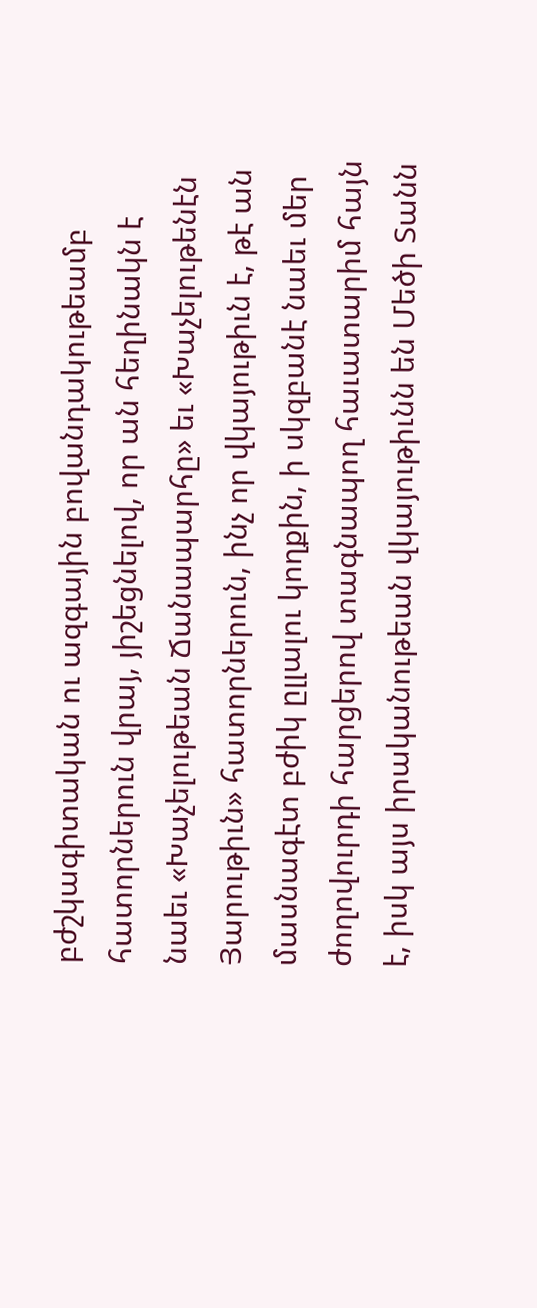բժշկագիտական ու ազգային բովանդակութեամբ հատորներուն վրայ, յիշեցնելով, որ ան հեղինակն է նաեւ «Խաչելութեան Ճանապարհը» եւ «Խաչելութենէն Յարութիւն» հատորներուն, ինչ որ վկայութիւն է, թէ ան մասնագէտ բժիկ ըլլալու կողքին, ի սկզբանէ նաեւ մեր ժողովուրդի հարցերով տագնապող հաւատարիմ հայն է, իսկ այս իրականութեան վկայութիւնն են Մեծի Տանն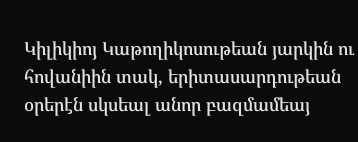Կիլիկիոյ Կաթողիկոսութեան յարկին ու հովանիին տակ, երիտասարդութեան օրերէն սկսեալ անոր բազմամեայ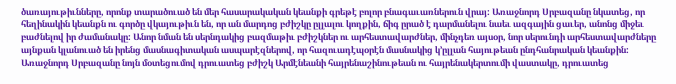ծառայութիւնները, որոնք տարածուած են մեր հասարակական կեանքի գրեթէ բոլոր բնագաւառներուն վրայ: Առաջնորդ Սրբազանը նկատեց, որ հեղինակին կեանքն ու գործը վկայութիւն են, որ ան մարդոց բժիշկը ըլլալու կողքին, ճիգ ըրած է դարմանելու նաեւ ազգային ցաւեր, անոնց միջեւ բաժնելով իր ժամանակը: Անոր նման են սերնդակից բազմաթիւ բժիշկներ ու արհեստավարժներ, մինչդեռ այսօր, նոր սերունդի արհեստավարժները այնքան կլանուած են իրենց մասնագիտական ասպարէզներով, որ հազուադէպօրէն մասնակից կ’ըլլան հայութեան ընդհանրական կեանքին: Առաջնորդ Սրբազանը նոյն մօտեցումով դրուատեց բժիշկ Արմէնեանի հայրենաշինութեան ու հայրենակերտումի վաստակը, դրուատեց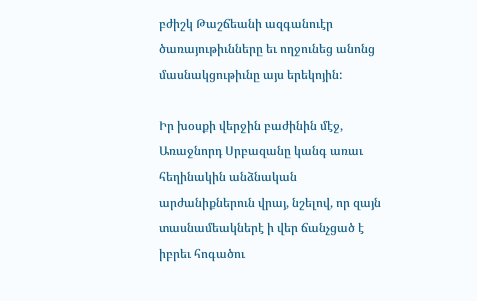բժիշկ Թաշճեանի ազգանուէր ծառայութիւնները եւ ողջունեց անոնց մասնակցութիւնը այս երեկոյին:

Իր խօսքի վերջին բաժինին մէջ, Առաջնորդ Սրբազանը կանգ առաւ հեղինակին անձնական արժանիքներուն վրայ, նշելով, որ զայն տասնամեակներէ ի վեր ճանչցած է իբրեւ հոգածու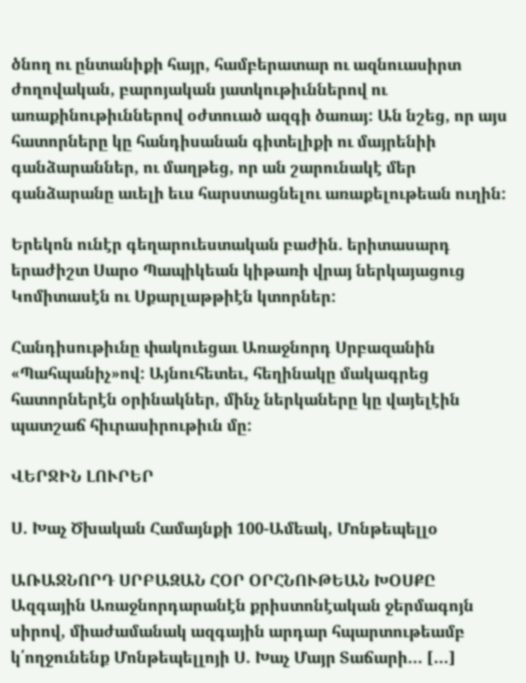ծնող ու ընտանիքի հայր, համբերատար ու ազնուասիրտ ժողովական, բարոյական յատկութիւններով ու առաքինութիւններով օժտուած ազգի ծառայ: Ան նշեց, որ այս հատորները կը հանդիսանան գիտելիքի ու մայրենիի գանձարաններ, ու մաղթեց, որ ան շարունակէ մեր գանձարանը աւելի եւս հարստացնելու առաքելութեան ուղին:

Երեկոն ունէր գեղարուեստական բաժին. երիտասարդ երաժիշտ Սարօ Պապիկեան կիթառի վրայ ներկայացուց Կոմիտասէն ու Սքարլաթթիէն կտորներ:

Հանդիսութիւնը փակուեցաւ Առաջնորդ Սրբազանին «Պահպանիչ»ով: Այնուհետեւ, հեղինակը մակագրեց հատորներէն օրինակներ, մինչ ներկաները կը վայելէին պատշաճ հիւրասիրութիւն մը:

ՎԵՐՋԻՆ ԼՈՒՐԵՐ

Ս. Խաչ Ծխական Համայնքի 100-Ամեակ, Մոնթեպելլօ

ԱՌԱՋՆՈՐԴ ՍՐԲԱԶԱՆ ՀՕՐ ՕՐՀՆՈՒԹԵԱՆ ԽՕՍՔԸ Ազգային Առաջնորդարանէն քրիստոնէական ջերմագոյն սիրով, միաժամանակ ազգային արդար հպարտութեամբ կ՛ողջունենք Մոնթեպելլոյի Ս. Խաչ Մայր Տաճարի... [...]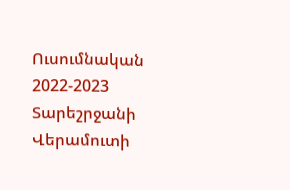Ուսումնական 2022-2023 Տարեշրջանի Վերամուտի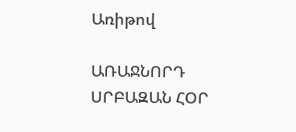Առիթով

ԱՌԱՋՆՈՐԴ ՍՐԲԱԶԱՆ ՀՕՐ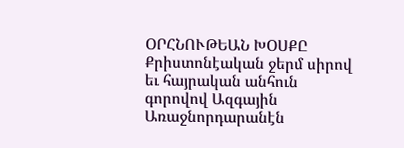ՕՐՀՆՈՒԹԵԱՆ ԽՕՍՔԸ Քրիստոնէական ջերմ սիրով եւ հայրական անհուն գորովով Ազգային Առաջնորդարանէն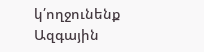կ՛ողջունենք Ազգային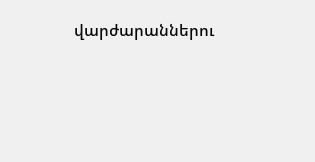վարժարաններու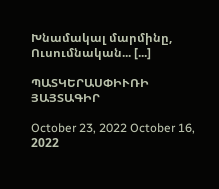Խնամակալ մարմինը, Ուսումնական... [...]

ՊԱՏԿԵՐԱՍՓԻՒՌԻ ՅԱՅՏԱԳԻՐ

October 23, 2022 October 16, 2022